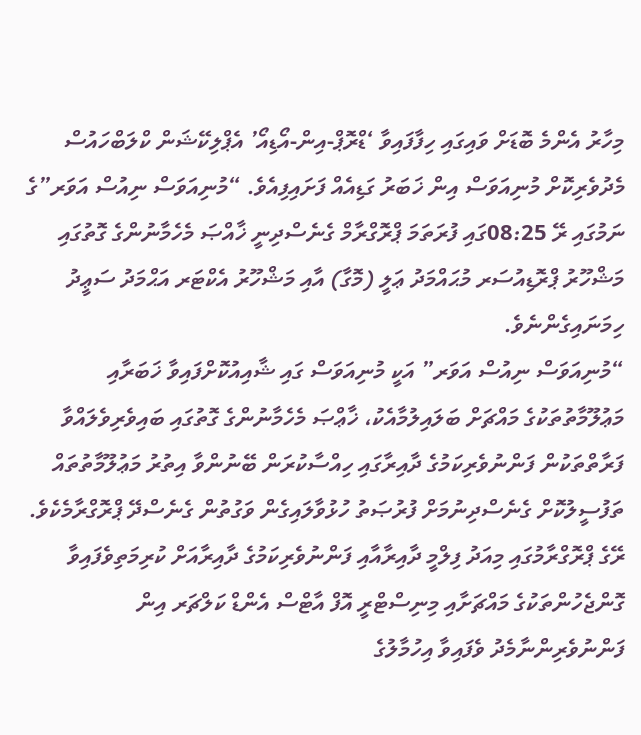މިހާރު އެންމެ ބޮޑަށް ވައިގައި ހިފާފައިވާ ‘ޑްރޮޕް-އިން-އޯޑިއޯ’ އެޕްލިކޭޝަން ކްލަބްހައުސް މެދުވެރިކޮށް މުނިއަވަސް އިން ޚަބަރު ގަޑިއެއް ފަށައިފިއެވެ. “މުނިއަވަސް ނިއުސް އަވަރ”ގެ ނަމުގައި ރޭ 08:25ގައި ފުރަތަމަ ޕްރޮގްރާމް ގެނެސްދިނީ ޚާއްޞަ މެހެމާނުންގެ ގޮތުގައި މަޝްހޫރު ޕްރޮޑިއުސަރ މުޙައްމަދު ޢަލީ (މޮގާ) އާއި މަޝްހޫރު އެކްޓަރ އަޙްމަދު ސަޢީދު ހިމަނައިގެންނެވެ.
“މުނިއަވަސް ނިއުސް އަވަރ” އަކީ މުނިއަވަސް ގައި ޝާއިއުކޮށްފައިވާ ޚަބަރާއި މަޢުލޫމާތުތަކުގެ މައްޗަށް ބަލައިލުމާއެކު، ޚާޢްޞަ މެހެމާނުންގެ ގޮތުގައި ބައިވެރިވެލައްވާ ފަރާތްތަކުން ފަންނުވެރިކަމުގެ ދާއިރާގައި ހިއްސާކުރަން ބޭނުންވާ އިތުރު މަޢުލޫމާތުތައް ތަފުސީލުކޮށް ގެނެސްދިނުމަށް ފުރުޞަތު ހުޅުވާލައިގެން ވަގުތުން ގެނެސްދޭ ޕްރޮގްރާމެކެވެ.
ރޭގެ ޕްރޮގްރާމުގައި މިއަދު ފިލްމީ ދާއިރާއާއި ފަންނުވެރިކަމުގެ ދާއިރާއަށް ކުރިމަތިވެފައިވާ ގޮންޖެހުންތަކުގެ މައްޗަށާއި މިނިސްޓްރީ އޮފް އާޓްސް އެންޑް ކަލްޗަރ އިން ފަންނުވެރިންނާމެދު ވެފައިވާ އިހުމާލުގެ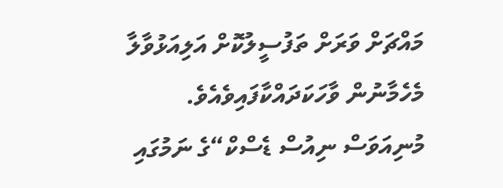މައްޗަށް ވަރަށް ތަފުސީލުކޮށް އަލިއަޅުވާލާ މެހެމާނުން ވާހަކަދައްކާފައިވެއެވެ.
މުނިއަވަސް ނިއުސް ޑެސްކް“ގެ ނަމުގައި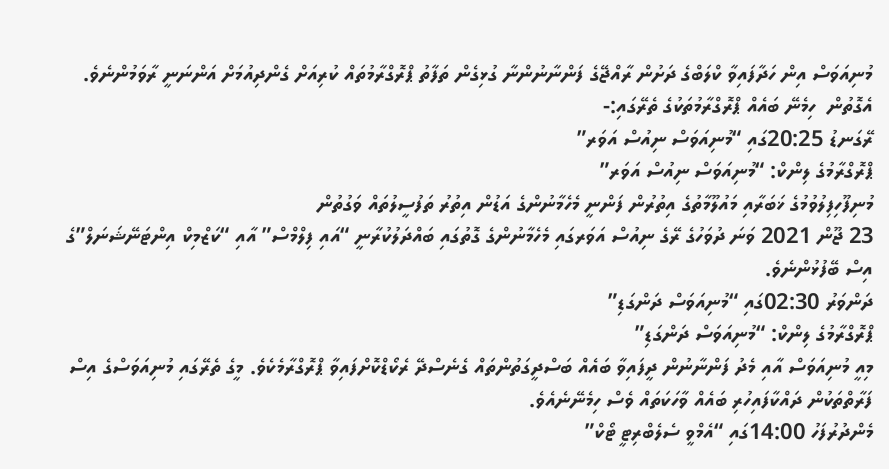މުނިއަވަސް އިން ހަދާފައިވާ ކްލަބްގެ ދަށުން ރާއްޖޭގެ ފަންނާނުންނާ ގުޅިގެން ތަފާތު ޕްރޮގްރާމުތައް ކުރިއަށް ގެންދިއުމަށް އަންނަނީ ރާވަމުންނެވެ. އެގޮތުން  ހިމެނޭ ބައެއް ޕްރޮގްރާމުތަކުގެ ތެރޭގައި:-
ރޭގަނޑު 20:25ގައި “މުނިއަވަސް ނިއުސް އަވަރ”
ޕްރޮގްރާމުގެ ލިންކް: “މުނިއަވަސް ނިއުސް އަވަރ”
މުނިފޫހިފިލުވުމުގެ ޚަބަރާއި މައުލޫމާތުގެ އިތުރުން ފަންނީ މެހެމާނުންގެ އަޑުން އިތުރު ތަފުސީލުތައް ވަގުތުން
23 ޖޫން 2021 ވަނަ ދުވަހުގެ ރޭގެ ނިއުސް އަވަރގައި މެހެމާނުންގެ ގޮތުގައި ބައްދަލުކުރާނީ “އައި ފިލްމްސް” އާއި “ކަޒްމިކް އިންޓަނޭޝަނަލް”ގެ އިސް ބޭފުޅުންނެވެ.
ދަންވަރު 02:30ގައި “މުނިއަވަސް ދަންގަޑި”
ޕްރޮގްރާމުގެ ލިންކް: “މުނިއަވަސް ދަންގަޑި”
މިއީ މުނިއަވަސް އާއި މެދު ފަންނާނުން ދީފައިވާ ބައެއް ބަސްދީގަތުންތައް ގެނެސްދޭ ރެކޯޑްކޮށްފައިވާ ޕްރޮގްރާމެކެވެ. މީގެ ތެރޭގައި މުނިއަވަސްގެ އިސް ފަރާތްތަކުން ދައްކާފައިހުރި ބައެއް ވާހަކަތައް ވެސް ހިމެނޭނެއެވެ.
މެންދުރުފަހު 14:00ގައި “އެމްވީ ސެލެބްރިޓީ ޓޯކް”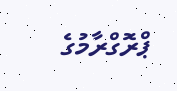ޕްރޮގްރާމުގެ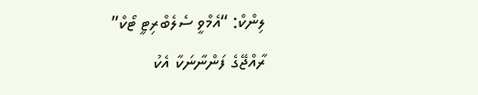ލިންކް: “އެމްވީ ސެލެބްރިޓީ ޓޯކް”
ރާއްޖޭގެ ފަންނާނަކާ އެކު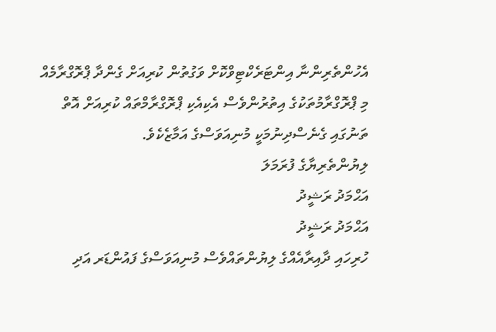އެހުންތެރިންނާ އިންޓަރެކްޓިވްކޮށް ވަގުތުން ކުރިއަށް ގެންދާ ޕްރޮގްރާމެއް
މި ޕްރޮގްރާމުތަކުގެ އިތުރުންވެސް އެކިއެކި ޕްރޮގްރާމްތައް ކުރިއަށް އޮތް ތަނުގައި ގެނެސްދިނުމަކީ މުނިއަވަސްގެ އަމާޒެކެވެ.
ލިޔުންތެރިޔާގެ ފުރަމަލަ
އަޙްމަދު ރަޝީދު
އަޙްމަދު ރަޝީދު
ހުރިހައި ދާއިރާއެއްގެ ލިޔުންތައްވެސް މުނިއަވަސްގެ ފައުންޑަރ އަދި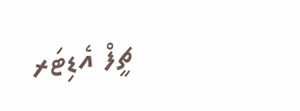ޗީފް އެޑިޓަރ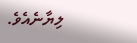ލިޔާނެއެވެ.